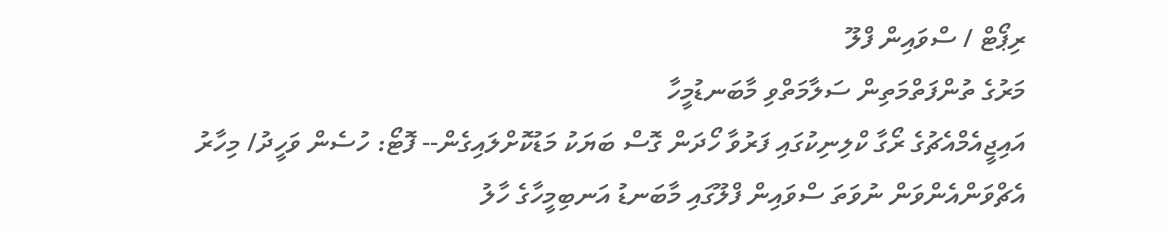ރިޕޯޓް / ސްވައިން ފްލޫ
މަރުގެ ތުންފަތްމަތިން ސަލާމަތްވި މާބަނޑުމީހާ
އައިޖީއެމްއެޗުގެ ރޯގާ ކްލިނިކުގައި ފަރުވާ ހޯދަން ގޮސް ބަޔަކު މަޑުކޮށްލައިގެން-- ފޮޓޯ: ހުސެން ވަހީދު/ މިހާރު
އެޗްވަންއެންވަން ނުވަތަ ސްވައިން ފްލޫގައި މާބަނޑު އަނބިމީހާގެ ހާލު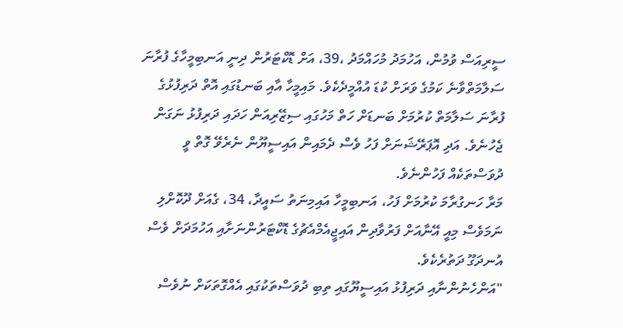ސީރިއަސް ވުމުން، އަހުމަދު މުހައްމަދު ،39، އަށް ޑޮކްޓަރުން ދިނީ އަނބިމީހާގެ ފުރާނަ ސަލާމަތްވާނެ ކަމުގެ ވަރަށް ކުޑަ އުއްމީދެކެވެ. މައިމީހާ އާއި ބަނޑުގައި އޮތް ދަރިފުޅުގެ ފުރާނަ ސަލާމަތް ކުރުމަށް ބަނޑަށް ހަތް މަހުގައި ސިޒޭރިއަން ހަދައި ދަރިފުޅު ނަގަން ޖެހުނެވެ. އަދި އޮޕަރޭޝަނަށް ފަހު ވެސް ދެމައިން އައިސީޔޫން ނެރެވޭ ގޮތް ވީ ދުވަސްތަކެއް ފަހުންނެވެ.
މަރާ ހަނގުރާމަ ކުރުމަށް ފަހު، އަނބިމީހާ އައިމިނަތު ސައީދާ، 34، ގެއަށް ދޫކޮށްލި ނަމަވެސް މިއީ އޭނާއަށް ފަރުވާދިން އައިޖީއެމްއެޗުގެ ޑޮކްޓަރުންނަށާއި އަހުމަދަށް ވެސް އުނދަގޫ ދަތުރެކެވެ.
"އަންހެނުންނާއި ދަރިފުޅު އައިސީޔޫގައި ތިބި ދުވަސްތަކުގައި އެއްގޮތަކަށް ނުވެސް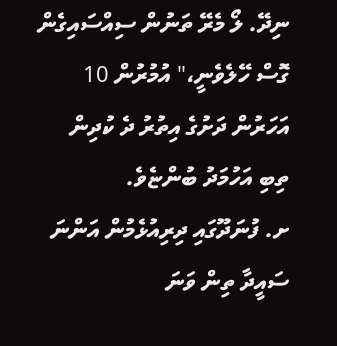ނިދޭ. ލޯ މެރޭ ތަނުން ސިއްސައިގެން ގޮސް ހޭލެވެނީ،" އުމުރުން 10 އަހަރުން ދަށުގެ އިތުރު ދެ ކުދިން ތިބި އަހުމަދު ބުންޏެވެ.
ށ. ފުނަދޫގައި ދިރިއުޅެމުން އަންނަ ސައީދާ ތިން ވަނަ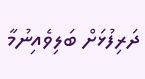ދަރިފުޅަށް ބަލިވެއިނުމާ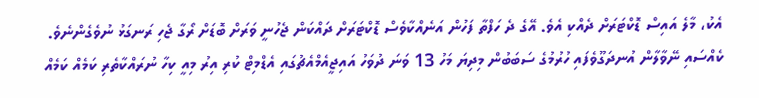އެކު، މާލެ އައިސް ޑޮކްޓަރަށް ދެއްކި އެވެ. އޭގެ ދެ ހަފްތާ ފަހުން އަނެއްކާވެސް ޑޮކްޓަރަށް ދައްކަން ޖެހުނީ ވަރަށް ބޮޑަށް ރޯގާ ޖެހި ރަނގަޅު ނުވެގެންނެވެ. ކެއްސައި ނޭވާލާން އުނދަގޫވެފައި ހުރުމުގެ ސަބަބުން މިދިޔަ މަހު 13 ވަނަ ދުވަހު އައިޖީއެމްއެޗުގައި އެޑްމިޓް ކުރި އިރު މިއީ ކިހާ ނުރައްކާތެރި ކަމެއް ކަމެއް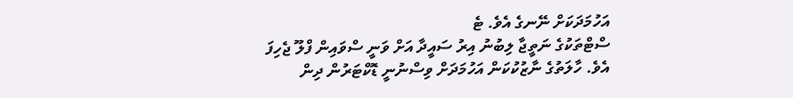އަހުމަދަކަށް ނޭނގެ އެވެ. ޓެ
ސްޓްތަކުގެ ނަތީޖާ ލިބުނު އިރު ސައީދާ އަށް ވަނީ ސްވައިން ފްލޫ ޖެހިފަ އެވެ. ހާލަތުގެ ނާޒުކުކަން އަހުމަދަށް ވިސްނުނީ ޑޮކްޓަރުން ދިން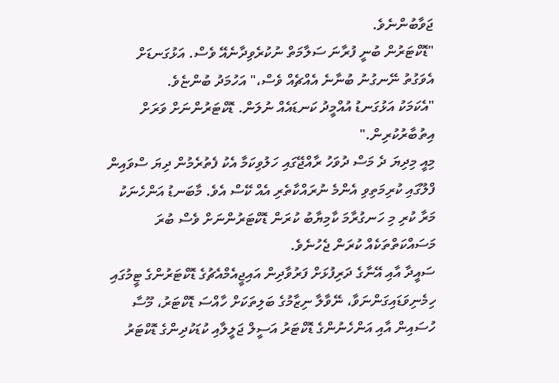ޖަވާބުންނެވެ.
"ޑޮކްޓަރުން ބުނީ ފުރާނަ ސަލާމަތް ނުކުރެވިދާނެއޭ ވެސް. އަޅުގަނޑަށް އެވަގުތު ނޭނގުނު ބުނާނެ އެއްޗެއް ވެސް،" އަހުމަދު ބުންޏެވެ.
"އެކަމަކު އަޅުގަނޑު އުއްމީދު ކަނޑައެއް ނުލަން. ޑޮކްޓަރުންނަށް ވަރަށް އިތުބާރުކުރިން."
މިއީ މިދިޔަ ދެ މަސް ދުވަހު ރާއްޖޭގައި ހަލުވިކަމާ އެކު ފެތުރެމުން ދިޔަ ސްވައިން ފްލޫގައި ކުރިމަތިވި އެންމެ ނުރައްކާތެރި އެއް ކޭސް އެވެ. މާބަނޑު އަންހެނަކު މަރާ ކުރި މި ހަނގުރާމަ ކާމިޔާބު ކުރަން ޑޮކްޓަރުންނަށް ވެސް ބުރަ މަސައްކަތްތަކެއް ކުރަން ޖެހުނެވެ.
ސައީދާ އާއި އޭނާގެ ދަރިފުޅަށް ފަރުވާދިން އައިޖީއެމްއެޗުގެ ޑޮކްޓަރުންގެ ޓީމުގައި ހިމެނިވަޑައިގަންނަވާ، ނޭވާލާ ނިޒާމުގެ ބަލިތަކަށް ހާއްސަ ޑޮކްޓަރު، މޫސާ ހުސައިން އާއި އަންހެނުންގެ ޑޮކްޓަރު އަސީލް ޖަލީލާއި ކުޑަކުދިންގެ ޑޮކްޓަރު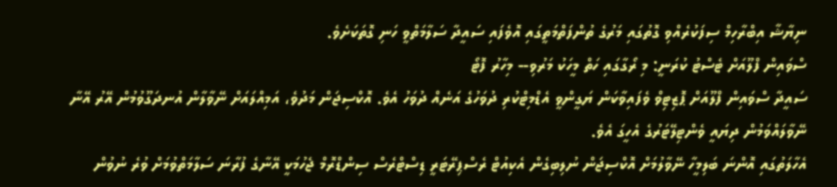ނިޔާޝާ އިބްރާހިމް ސިފަކުރެއްވި ގޮތުގައި މަރުގެ ތުންފަތްމަތީގައި އޮވެފައި ސައީދާ ސަލާމަތްވީ ހަނި ގޮތަކަށެވެ.
ސްވައިން ފްލޫއަށް ޓެސްޓު ކުރަނީ: މި ރޯގާގައި ހަތް މީހަކު މަރުވި-- މިހާރު ފޮޓޯ
ސައީދާ ސްވައިން ފްލޫއަށް ޕޮޒިޓިވް ވެފައިވާކަން ޔަގީންވީ އެޑްމިޓްކުރި ދުވަހުގެ އަނެއް ދުވަހު އެވެ. އޮކްސިޖަން މަދުވެ، އަމިއްލައަށް ނޭވާލާން އުނދަގޫވުމުން އޭރު އޭނާ ނޭވާލައްވަމުން ދިޔައީ ވެންޓިލޭޓަރުގެ އެހީގަ އެވެ.
އެހާލަތުގައި އޮންނަ ބަލިމީހާ ނޭވާލުމަށް އޮކްސިޖަން ނުލިބިގެން އެކިއުޓް ރެސްޕިރޭޓަރީ ޑިސްޓްރެސް ސިންޑްރޮމް ޖެހުމަކީ އޭނާގެ ފުރާނަ ސަލާމަތްވުމަށް ވުރެ ނުވުން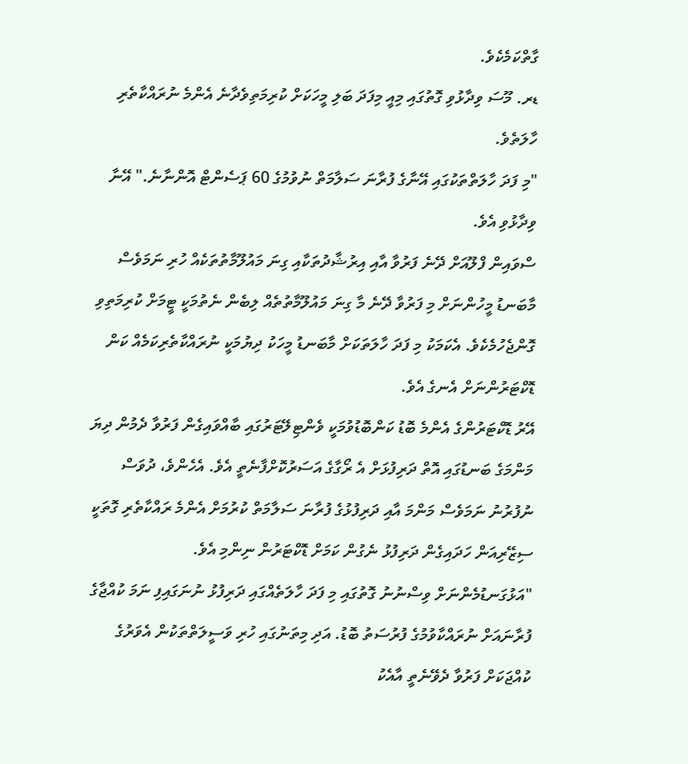ގާތްކަމެކެވެ.
ޑރ. މޫސަ ވިދާޅުވި ގޮތުގައި މިއީ މިފަދަ ބަލި މީހަކަށް ކުރިމަތިވެދާނެ އެންމެ ނުރައްކާތެރި ހާލަތެވެ.
"މި ފަދަ ހާލަތްތަކުގައި އޭނާގެ ފުރާނަ ސަލާމަތް ނުވުމުގެ 60 ޕަސެންޓް އޮންނާނެ." އޭނާ ވިދާޅުވި އެވެ.
ސްވައިން ފްލޫއަށް ދޭނެ ފަރުވާ އާއި އިރުޝާދުތަކާއި ގިނަ މައުލޫމާތުތަކެއް ހުރި ނަމަވެސް މާބަނޑު މީހުންނަށް މި ފަރުވާ ދޭނެ މާ ގިނަ މައުލޫމާތުތެއް ލިބެން ނެތުމަކީ ޓީމަށް ކުރިމަތިވި ގޮންޖެހުމެކެވެ. އެކަމަކު މި ފަދަ ހާލަތަކަށް މާބަނޑު މީހަކު ދިޔުމަކީ ނުރައްކާތެރިކަމެއް ކަން ޑޮކްޓަރުންނަށް އެނގެ އެވެ.
އޭރު ޑޮކްޓަރުންގެ އެންމެ ބޮޑު ކަންބޮޑުވުމަކީ ވެންޓިލޭޓަރުގައި ބާއްވައިގެން ފަރުވާ ދެމުން ދިޔަ މަންމަގެ ބަނޑުގައި އޮތް ދަރިފުޅަށް އެ ރޯގާގެ އަސަރުކޮށްފާނެތީ އެވެ. އެހެންވެ، ދުވަސް ނުފުރުނު ނަމަވެސް މަންމަ އާއި ދަރިފުޅުގެ ފުރާނަ ސަލާމަތް ކުރުމަށް އެންމެ ރައްކާތެރި ގޮތަކީ ސިޒޭރިއަން ހަދައިގެން ދަރިފުޅު ނެގުން ކަމަށް ޑޮކްޓަރުން ނިންމި އެވެ.
"އަޅުގަނޑުމެންނަށް ވިސްނުނު ގޮތުގައި މި ފަދަ ހާލަތެއްގައި ދަރިފުޅު ނުނަގައިފި ނަމަ ކުއްޖާގެ ފުރާނައަށް ނުރައްކާވުމުގެ ފުރުސަތު ބޮޑު. އަދި މިތަނުގައި ހުރި ވަސީލަތްތަކުން އެވަރުގެ ކުއްޖަކަށް ފަރުވާ ދެވޭނެތީ އާއެކު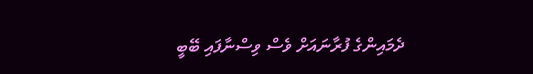ދެމައިންގެ ފުރާނައަށް ވެސް ވިސްނާފައި ބޭބީ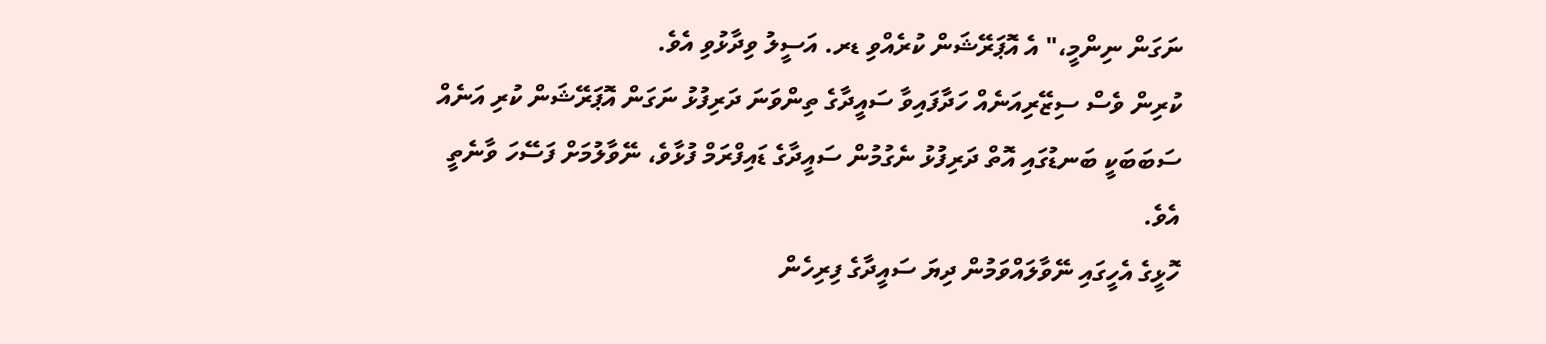ނަގަން ނިންމީ،" އެ އޮޕަރޭޝަން ކުރެއްވި ޑރ. އަސީލު ވިދާޅުވި އެވެ.
ކުރިން ވެސް ސިޒޭރިއަނެއް ހަދާފައިވާ ސައީދާގެ ތިންވަނަ ދަރިފުޅު ނަގަން އޮޕަރޭޝަން ކުރި އަނެއް ސަބަބަކީ ބަނޑުގައި އޮތް ދަރިފުޅު ނެގުމުން ސައީދާގެ ޑައިފްރަމް ފުޅާވެ، ނޭވާލުމަށް ފަސޭހަ ވާނެތީ އެވެ.
ހޮޅީގެ އެހީގައި ނޭވާލައްވަމުން ދިޔަ ސައީދާގެ ފިރިހެން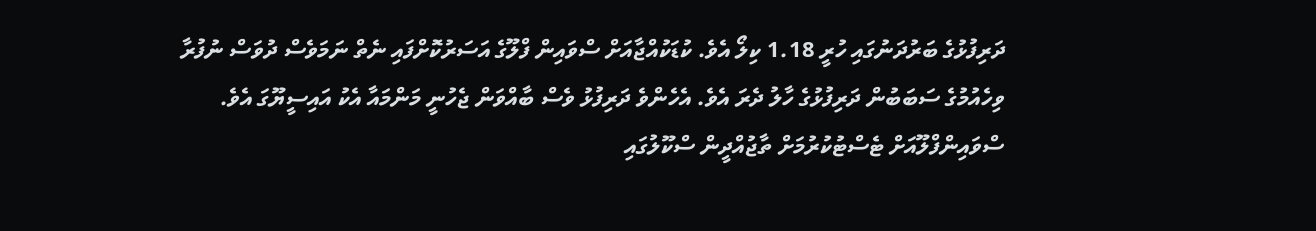ދަރިފުޅުގެ ބަރުދަނުގައި ހުރީ 1.18 ކިލޯ އެވެ. ކުޑަކުއްޖާއަށް ސްވައިން ފްލޫގެ އަސަރުކޮށްފައި ނެތް ނަމަވެސް ދުވަސް ނުފުރާ ވިހެއުމުގެ ސަބަބުން ދަރިފުޅުގެ ހާލު ދެރަ އެވެ. އެހެންވެ ދަރިފުޅު ވެސް ބާއްވަން ޖެހުނީ މަންމައާ އެކު އައިސީޔޫގަ އެވެ.
ސްވައިންފްލޫއަށް ޓެސްޓުކުރުމަށް ތާޖުއްދީން ސްކޫލުގައި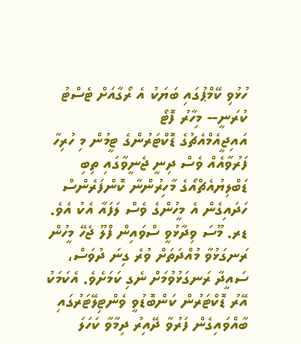ހުޅުވި ކޭމްޕުގައި ބަޔަކު އެ ރޯގާއަށް ޓެސްޓު ކުރަނީ-- މިހާރު ފޮޓޯ
އައިޖީއެމްއެޗުގެ ޑޮކްޓަރުންގެ ޓީމުން މި ހުރިހާ ފަރުވާއެއް ވެސް ދިނީ ޖެނީވާގައި ތިބި ޑަބްލިޔުއެޗްއޯގެ މާހިރުންނާ ކޮންފަރެންސް ހަދައިގެން އެ މީހުންގެ ވެސް ލަފައާ އެކު އެވެ.
ޑރ. މޫސަ ވިދާޅުވީ ސްވައިން ފްލޫ ޖެހޭ މީހުން ރަނގަޅުވާ މުއްދަތަށް ވުރެ ގިނަ ދުވަސް، ސައީދާ ރަނގަޅުވުމަށް ނެގި ކަމަށެވެ. އެކަމަކު އޭރު ޑޮކްޓަރުން ކަންބޮޑުވީ ވެންޓިލޭޓަރުގައި ބާއްވައިގެން ފަރުވާ ދޭއިރު ދިމާވާ ކަހަލަ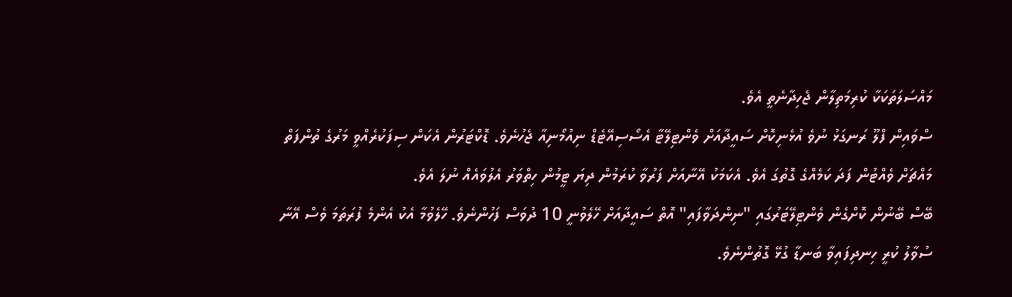މައްސަލަތަކަކާ ކުރިމަތިލާން ޖެހިދާނެތީ އެވެ.
ސްވައިން ފްލޫ ރަނގަޅު ނުވެ އުޅެނިކޮށް ސައީދާއަށް ވެންޓިލޭޓާ އެސޯސިއޭޓެޑް ނިއުމޯނިއާ ޖެހުނެވެ. ޑޮކްޓަރުން އެކަން ސިފަކުރެއްވީ މަރުގެ ތުންފަތް މައްޗަށް ވެއްޓުން ފަދަ ކަމެއްގެ ގޮތުގަ އެވެ. އެކަމަކު އޭނާއަށް ފަރުވާ ކުރަމުން ދިޔަ ޓީމުން ހިތްވަރު އެލުވައެއް ނުލަ އެވެ.
ބޭސް ބޭނުން ކޮށްގެން ވެންޓިލޭޓަރުގައި "ނިންދަވާފައި" އޮތް ސައީދާއަށް ހޭލެވުނީ 10 ދުވަސް ފަހުންނެވެ. ހޭލެވުމާ އެކު އެންމެ ފުރަތަމަ ވެސް އޭނާ ސުވާލު ކުރީ ހިނދިފައިވާ ބަނޑާ ގުޅޭ ގޮތުންނެވެ.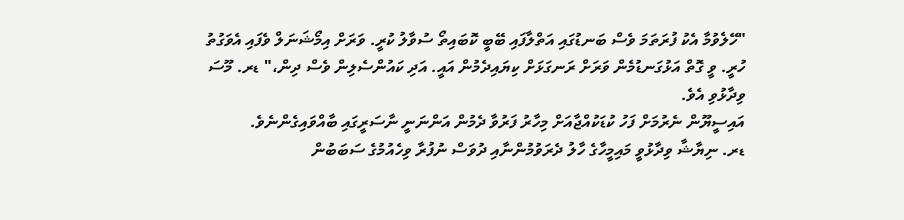"ހޭލެވުމާ އެކު ފުރަތަމަ ވެސް ބަނޑުގައި އަތްލާފައި ބޭބީ ކޮބައިތޯ ސުވާލު ކުރީ. ވަރަށް އިމޯޝަނަލް ވެފައި އެވަގުތު ހުރީ. ވީ ގޮތް އަޅުގަނޑުމެން ވަރަށް ރަނގަޅަށް ކިޔައިދެމުން އައީ. އަދި ކައުންސެލިން ވެސް ދިން،" ޑރ. މޫސަ ވިދާޅުވި އެވެ.
އައިސީޔޫން ނެރުމަށް ފަހު ކުޑަކުއްޖާއަށް މިހާރު ފަރުވާ ދެމުން އަންނަނީ ނާސަރީގައި ބާއްވައިގެންނެވެ.
ޑރ. ނިޔާޝާ ވިދާޅުވީ މައިމީހާގެ ހާލު ދެރަވުމުންނާއި ދުވަސް ނުފުރާ ވިހެއުމުގެ ސަބަބުން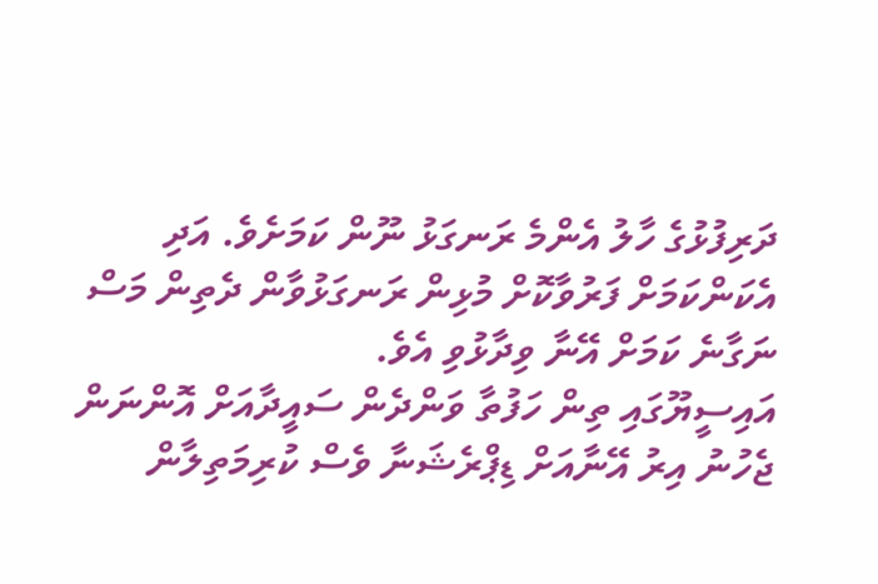ދަރިފުޅުގެ ހާލު އެންމެ ރަނގަޅު ނޫން ކަމަށެވެ. އަދި އެކަންކަމަށް ފަރުވާކޮށް މުޅިން ރަނގަޅުވާން ދެތިން މަސް ނަގާނެ ކަމަށް އޭނާ ވިދާޅުވި އެވެ.
އައިސީޔޫގައި ތިން ހަފުތާ ވަންދެން ސައީދާއަށް އޮންނަން ޖެހުނު އިރު އޭނާއަށް ޑިޕްރެޝަނާ ވެސް ކުރިމަތިލާން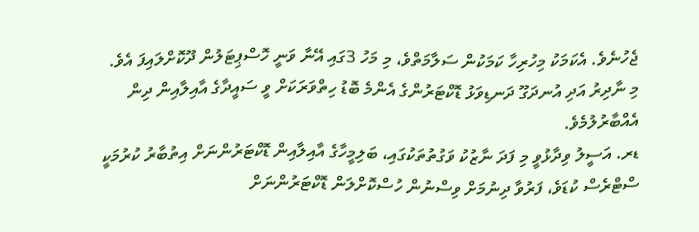ޖެހުނެވެ. އެކަމަކު މިހުރިހާ ކަމަކުން ސަލާމަތްވެ، މި މަހު 3ގައި އޭނާ ވަނީ ހޮސްޕިޓަލުން ދޫކޮށްލައިފަ އެވެ.
މި ނާދިރު އަދި އުނދަގޫ ދަނޑިވަޅު ޑޮކްޓަރުންގެ އެންމެ ބޮޑު ހިތްވަރަކަށް ވީ ސައީދާގެ އާއިލާއިން ދިން އެއްބާރުލުމެވެ.
ޑރ. އަސީލު ވިދާޅުވީ މި ފަދަ ނާޒުކު ވަގުތުތަކުގައި، ބަލިމީހާގެ އާއިލާއިން ޑޮކްޓަރުންނަށް އިތުބާރު ކުރުމަކީ ސްޓްރެސް ކުޑަވެ، ފަރުވާ ދިނުމަށް ވިސްނުން ހުސްކޮށްލަން ޑޮކްޓަރުންނަށް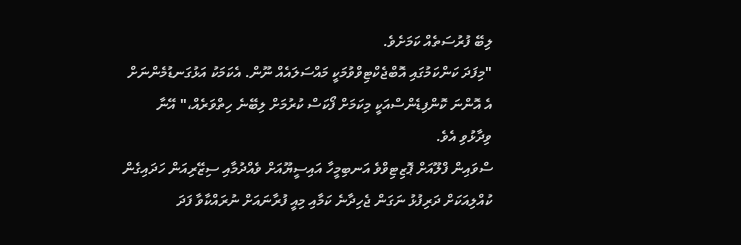ލިބޭ ފުރުސަތެއް ކަމަށެވެ.
"މިފަދަ ކަންކަމުގައި އޮބްޖެކްޓިވްވުމަކީ މައްސަލައެއް ނޫން. އެކަމަކު އަޅުގަނޑުމެންނަށް އެ އޮންނަ ކޮންފިޑެންސްއަކީ މިކަމަށް ފޯކަސް ކުރުމަށް ލިބޭނެ ހިތްވަރެއް،" އޭނާ ވިދާޅުވި އެވެ.
ސްވައިން ފްލޫއަށް ޕޮޒިޓިވްވެ އަނބިމީހާ އައިސީޔޫއަށް ވެއްދުމާއި ސިޒޭރިއަން ހަދައިގެން ކުއްލިއަކަށް ދަރިފުޅު ނަގަން ޖެހިދާނެ ކަމާއި މިއީ ފުރާނައަށް ނުރައްކާވާ ފަދަ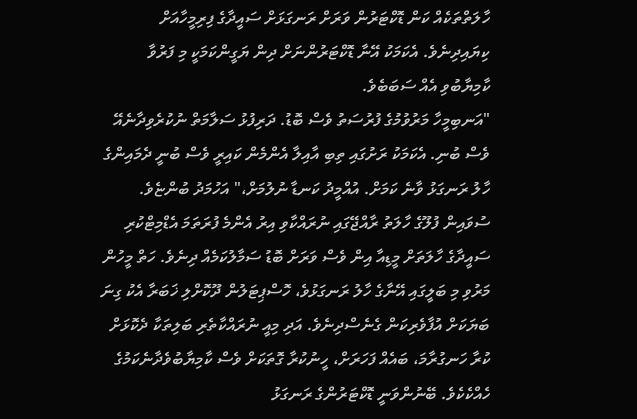ހާލަތްތަކެއް ކަން ޑޮކްޓަރުން ވަރަށް ރަނގަޅަށް ސައީދާގެ ފިރިމީހާއަށް ކިޔައިދިނެވެ. އެކަމަކު އޭނާ ޑޮކްޓަރުންނަށް ދިން ޔަގީންކަމަކީ މި ފަރުވާ ކާމިޔާބުވި އެއް ސަބަބެވެ.
"އަނބިމީހާ މަރުވުމުގެ ފުރުސަތު ވެސް ބޮޑު. ދަރިފުޅު ސަލާމަތް ނުކުރެވިދާނެއޭ ވެސް ބުނި. އެކަމަކު ރަށުގައި ތިބި އާއިލާ އެންމެން ކައިރީ ވެސް ބުނީ ދެމައިންގެ ހާލު ރަނގަޅު ވާނެ ކަމަށް. އުއްމީދު ކަނޑާ ނުލުމަށް،" އަހުމަދު ބުންޏެވެ.
ސުވައިން ފުލޫގެ ހާލަތު ރާއްޖޭގައި ނުރައްކާވި އިރު އެންމެ ފުރަތަމަ އެޑްމިޓްކުރި ސައީދާގެ ހާލަތަށް މީޑިއާ އިން ވެސް ވަރަށް ބޮޑު ސަމާލުކަމެއް ދިނެވެ. ހަތް މީހުން މަރުވި މި ބަލީގައި އޭނާގެ ހާލު ރަނގަޅުވެ، ހޮސްޕިޓަލުން ދޫކޮށްލި ޚަބަރާ އެކު ގިނަ ބަޔަކަށް އުފާވެރިކަން ގެނެސްދިނެވެ. އަދި މިއީ ނުރައްކާތެރި ބަލިތަކާ ދެކޮޅަށް ކުރާ ހަނގުރާމަ، ބައެއް ފަހަރަށް، ހީނުކުރާ ގޮތަކަށް ވެސް ކާމިޔާބުވެދާނެކަމުގެ ހެއްކެކެވެ. ބޭނުންވަނީ ޑޮކްޓަރުންގެ ރަނގަޅު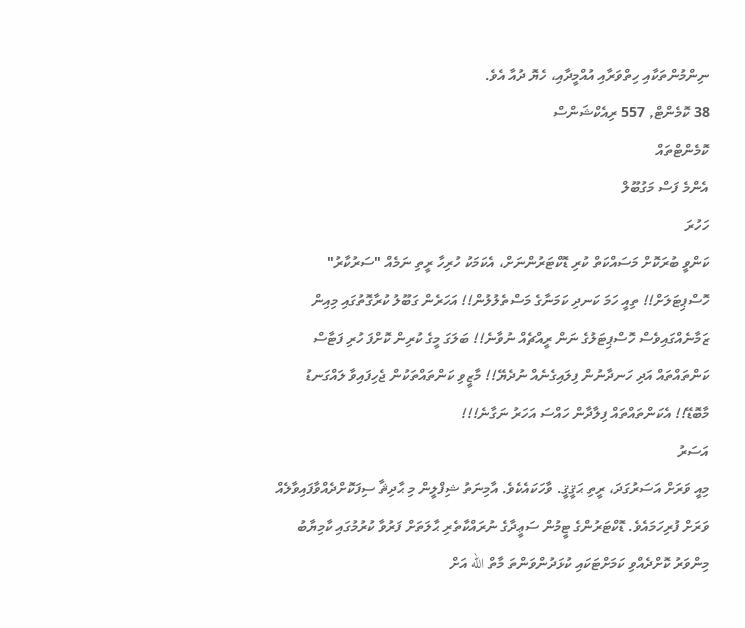ނިންމުންތަކާއި ހިތްވަރާއި އުއްމީދާއި، ހެޔޮ ދުއާ އެވެ.
38 ކޮމެންޓް, 557 ރިއެކްޝަންސް
ކޮމެންޓްތައް
އެންމެ ފަސް މަގުބޫލް
ހަހުރަ
ކަންވީ ބުރަކޮށް މަސައްކަތް ކުރި ޑޮކްޓަރުންނަށް، އެކަމަކު ހުރިހާ ރީތި ނަމެއް "ސަރުކާރު" ހޮސްޕިޓަލަށް!! ތިއީ ހަމަ ކަނދި ކަމަނާގެ މަސްތެލުލުން!! އަހަރެން ގަބޫލު ކުރާގޮތުގައި މިއިން ޒަމާނެއްގައިވެސް ހޮސްޕިޓަލުގެ ނަން ރީއްޗެއް ނުވާނެ!! ބަލަގަ މީގެ ކުރިން ކޮށްފަ ހުރި ފަޓާސް ކަންތައްތައް އަދި ހަނދާނުން ފިލައިގެނެއް ނުދެޔޭ!! މާޒީވި ކަންތައްތަކުން ޖެހިފައިވާ ލައްގަނޑު މާބޮޑޭ!! އެކަންތައްތައް ފިލާދާން ހައްސަ އަހަރު ނަގާނެ!!!
އަސަރު
މިއީ ވަރަށް އަސަރުގަދަ، ރީތި ޙަޤީޤީ. ވާހަކައެކެވެ. އާމިނަތު ޝިފްލީން މި ޙާދިޘާ ސިފަކޮށްދެއްވާފައިވާލެއް ވަރަށް ފުރިހަމައެވެ. ޑޮކްޓަރުންގެ ޓީމުން ސަޢީދާގެ ނުރައްކާތެރި ޙާލަތަށް ފަރުވާ ކުރުމުގައި ކާމިޔާބު މިންވަރު ކޮށްދެއްވި ކަމަށްޓަކައި ކުޅަދުންވަންތަ މާތް الله އަށް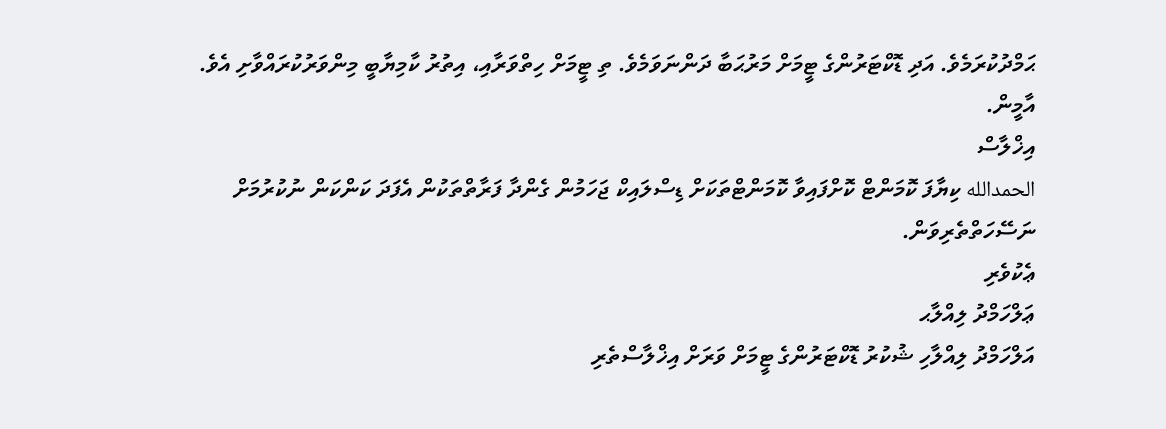ޙަމްދުކުރަމެވެ. އަދި ޑޮކްޓަރުންގެ ޓީމަށް މަރުޙަބާ ދަންނަވަމެވެ. ތި ޓީމަށް ހިތްވަރާއި، އިތުރު ކާމިޔާބީ މިންވަރުކުރައްވާށި އެވެ. އާމީން.
އިޚްލާސް
الحمدالله ކިޔާފަ ކޮމަންޓް ކޮށްފައިވާ ކޮމަންޓްތަކަށް ޑިސްލައިކް ޖަހަމުން ގެންދާ ފަރާތްތަކުން އެފަދަ ކަންކަން ނުކުރުމަށް ނަސޭހަތްތެރިވަން.
ޢެކުވެރި
ޢަލްހަމްދު ލިއްލާޙ
އަލްހަމްދު ލިއްލާހި ޝުކުރު ޑޮކްޓަރުންގެ ޓީމަށް ވަރަށް އިޚްލާސްތެރި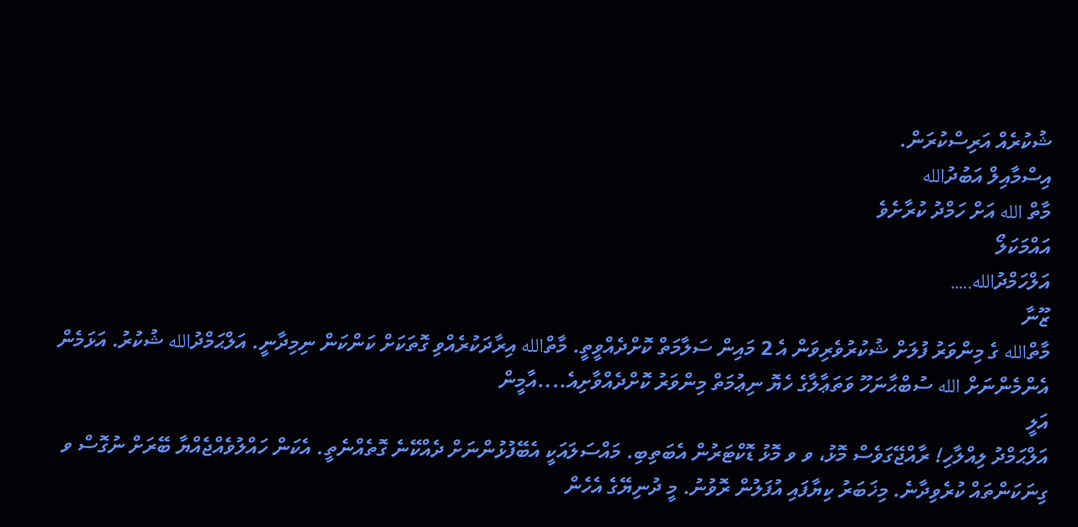ޝުކުރެއް އަރިސްކުރަން.
އިސްމާއިލް އަބުދުالله
މާތް الله އަށް ހަމްދު ކުރާށެވެ
އައްމަކަލޯ
އަލްހަމްދުالله.....
ޒޫނާ
މާތްالله ގެ މިންވަރު ފުލަށް ޝުކުރުވެރިވަން އެ 2 މައިން ސަލާމަތް ކޮށްދެއްވީތީ. މާތްالله އިރާދަކުރެއްވި ގޮތަކަށް ކަންކަން ނިމިދާނީ. އަލްޙަމްދުالله ޝުކުރު. އަޅަމެން އެންމެންނަށް الله ސުބްޙާނަހޫ ވަތަޢާލާގެ ހެޔޮ ނިޢުމަތް މިންވަރު ކޮށްދެއްވާށިއެ....އާމީން
އަލީ
އަލްޙަމްދު ލިއްލާހި! ރާއްޖޭގަވެސް މޮޅު، ވ ވ މޮޅު ޑޮކްޓަރުން އެބަތިބި. މައްސަލައަކީ އެބޭފުޅުންނަށް ދެއްކޭނެ ގޮތެއްނެތީ. އެކަން ހައްލުވެއްޖެއްޔާ ބޭރަށް ނުގޮސް ވ ގިނަކަންތައް ކުރެވިދާނެ. މިޚަބަރު ކިޔާފައި އުފަލުން ރޮވުނު. މީ ދުނިޔޭގެ އެހެން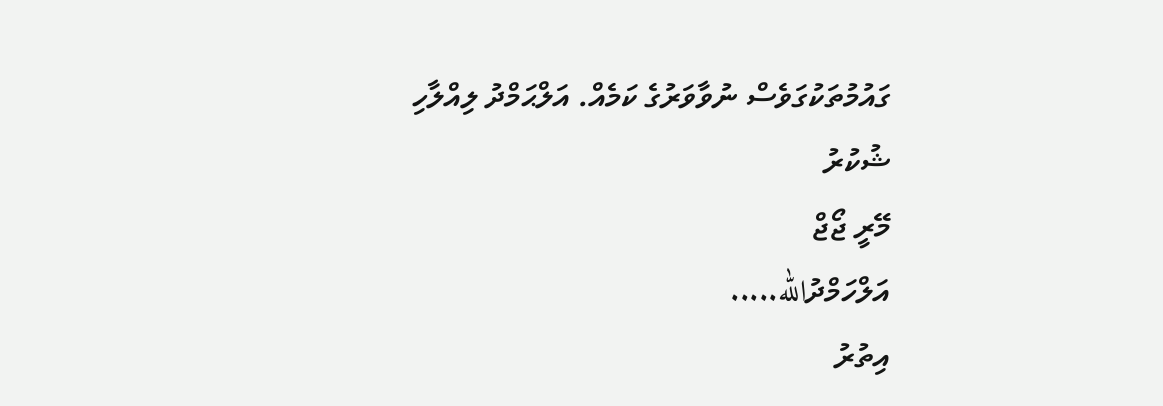ގައުމުތަކުގަވެސް ނުވާވަރުގެ ކަމެއް. އަލްޙަމްދު ލިއްލާހި ޝުކުރު
މޭރީ ޖޯޖް
އަލްހަމްދުالله.....
އިތުރު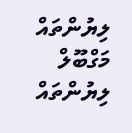ލިޔުންތައް
މަގްބޫލް ލިޔުންތައް